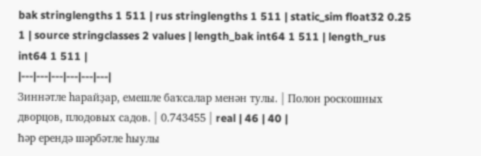bak stringlengths 1 511 | rus stringlengths 1 511 | static_sim float32 0.25 1 | source stringclasses 2 values | length_bak int64 1 511 | length_rus int64 1 511 |
|---|---|---|---|---|---|
Зиннәтле һарайҙар, емешле баҡсалар менән тулы. | Полон роскошных дворцов, плодовых садов. | 0.743455 | real | 46 | 40 |
Һәр ерендә шәрбәтле һыулы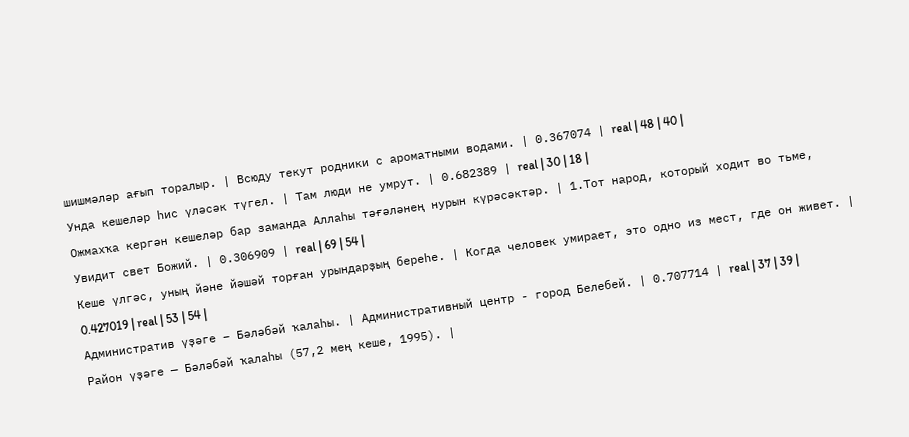шишмәләр ағып торалыр. | Всюду текут родники с ароматными водами. | 0.367074 | real | 48 | 40 |
Унда кешеләр һис үләсәк түгел. | Там люди не умрут. | 0.682389 | real | 30 | 18 |
Ожмахҡа кергән кешеләр бар заманда Аллаһы тәғәләнең нурын күрәсәктәр. | 1.Тот народ, который хoдит во тьме, Увидит свет Божий. | 0.306909 | real | 69 | 54 |
Кеше үлгәс, уның йәне йәшәй торған урындарҙың береһе. | Когда человек умирает, это одно из мест, где он живет. | 0.427019 | real | 53 | 54 |
Административ үҙәге – Бәләбәй ҡалаһы. | Административный центр - город Белебей. | 0.707714 | real | 37 | 39 |
Район үҙәге — Бәләбәй ҡалаһы (57,2 мең кеше, 1995). |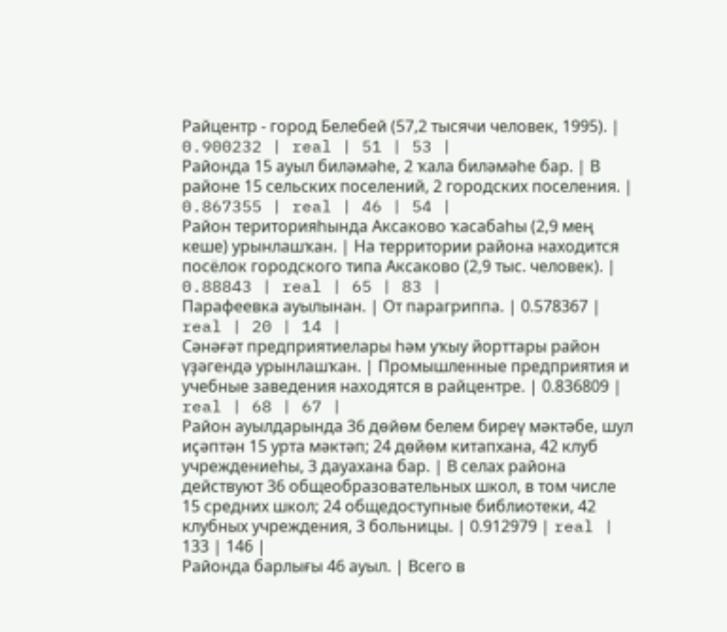Райцентр - город Белебей (57,2 тысячи человек, 1995). | 0.900232 | real | 51 | 53 |
Районда 15 ауыл биләмәһе, 2 ҡала биләмәһе бар. | В районе 15 сельских поселений, 2 городских поселения. | 0.867355 | real | 46 | 54 |
Район територияһында Аксаково ҡасабаһы (2,9 мең кеше) урынлашҡан. | На территории района находится посёлок городского типа Аксаково (2,9 тыс. человек). | 0.88843 | real | 65 | 83 |
Парафеевка ауылынан. | От парагриппа. | 0.578367 | real | 20 | 14 |
Сәнәғәт предприятиелары һәм уҡыу йорттары район үҙәгендә урынлашҡан. | Промышленные предприятия и учебные заведения находятся в райцентре. | 0.836809 | real | 68 | 67 |
Район ауылдарында 36 дөйөм белем биреү мәктәбе, шул иҫәптән 15 урта мәктәп; 24 дөйөм китапхана, 42 клуб учреждениеһы, 3 дауахана бар. | В селах района действуют 36 общеобразовательных школ, в том числе 15 средних школ; 24 общедоступные библиотеки, 42 клубных учреждения, 3 больницы. | 0.912979 | real | 133 | 146 |
Районда барлығы 46 ауыл. | Всего в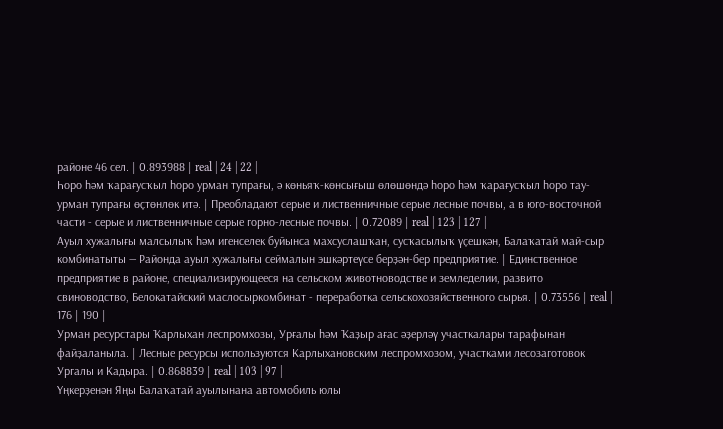районе 46 сел. | 0.893988 | real | 24 | 22 |
Һоро һәм ҡарағусҡыл һоро урман тупрағы, ә көньяҡ-көнсығыш өлөшөндә һоро һәм ҡарағусҡыл һоро тау-урман тупрағы өҫтөнлөк итә. | Преобладают серые и лиственничные серые лесные почвы, а в юго-восточной части - серые и лиственничные серые горно-лесные почвы. | 0.72089 | real | 123 | 127 |
Ауыл хужалығы малсылыҡ һәм игенселек буйынса махсуслашҡан, сусҡасылыҡ үҫешкән, Балаҡатай май-сыр комбинатыты — Районда ауыл хужалығы сеймалын эшкәртеүсе берҙән-бер предприятие. | Единственное предприятие в районе, специализирующееся на сельском животноводстве и земледелии, развито свиноводство, Белокатайский маслосыркомбинат - переработка сельскохозяйственного сырья. | 0.73556 | real | 176 | 190 |
Урман ресурстары Ҡарлыхан леспромхозы, Урғалы һәм Ҡаҙыр ағас әҙерләү участкалары тарафынан файҙаланыла. | Лесные ресурсы используются Карлыхановским леспромхозом, участками лесозаготовок Ургалы и Кадыра. | 0.868839 | real | 103 | 97 |
Үңкерҙенән Яңы Балаҡатай ауылынана автомобиль юлы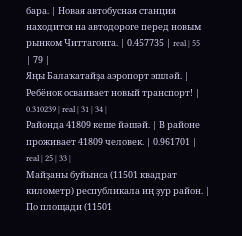бара. | Новая автобусная станция находится на автодороге перед новым рынком Читтагонга. | 0.457735 | real | 55 | 79 |
Яңы Балаҡатайҙа аэропорт эшләй. | Ребёнок осваивает новый транспорт! | 0.310239 | real | 31 | 34 |
Районда 41809 кеше йәшәй. | В районе проживает 41809 человек. | 0.961701 | real | 25 | 33 |
Майҙаны буйынса (11501 квадрат километр) республикала иң ҙур район. | По площади (11501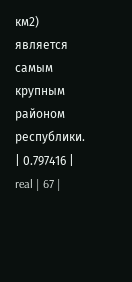км2) является самым крупным районом республики. | 0.797416 | real | 67 |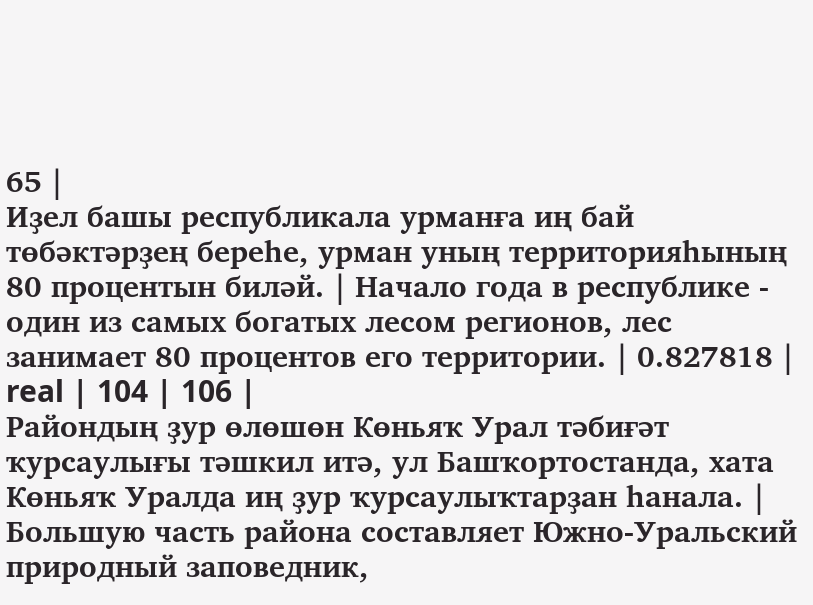65 |
Иҙел башы республикала урманға иң бай төбәктәрҙең береһе, урман уның территорияһының 80 процентын биләй. | Начало года в республике - один из самых богатых лесом регионов, лес занимает 80 процентов его территории. | 0.827818 | real | 104 | 106 |
Райондың ҙур өлөшөн Көньяҡ Урал тәбиғәт ҡурсаулығы тәшкил итә, ул Башҡортостанда, хата Көньяҡ Уралда иң ҙур ҡурсаулыҡтарҙан һанала. | Большую часть района составляет Южно-Уральский природный заповедник,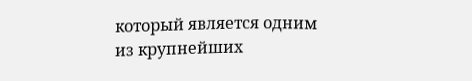который является одним из крупнейших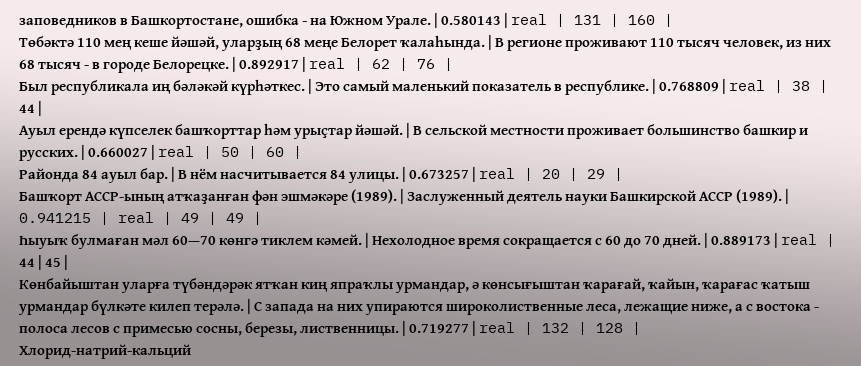заповедников в Башкортостане, ошибка - на Южном Урале. | 0.580143 | real | 131 | 160 |
Төбәктә 110 мең кеше йәшәй, уларҙың 68 меңе Белорет ҡалаһында. | В регионе проживают 110 тысяч человек, из них 68 тысяч - в городе Белорецке. | 0.892917 | real | 62 | 76 |
Был республикала иң бәләкәй күрһәткес. | Это самый маленький показатель в республике. | 0.768809 | real | 38 | 44 |
Ауыл ерендә күпселек башҡорттар һәм урыҫтар йәшәй. | В сельской местности проживает большинство башкир и русских. | 0.660027 | real | 50 | 60 |
Районда 84 ауыл бар. | В нём насчитывается 84 улицы. | 0.673257 | real | 20 | 29 |
Башҡорт АССР-ының атҡаҙанған фән эшмәкәре (1989). | Заслуженный деятель науки Башкирской АССР (1989). | 0.941215 | real | 49 | 49 |
Һыуыҡ булмаған мәл 60—70 көнгә тиклем кәмей. | Нехолодное время сокращается с 60 до 70 дней. | 0.889173 | real | 44 | 45 |
Көнбайыштан уларға түбәндәрәк ятҡан киң япраҡлы урмандар, ә көнсығыштан ҡарағай, ҡайын, ҡарағас ҡатыш урмандар бүлкәте килеп терәлә. | С запада на них упираются широколиственные леса, лежащие ниже, а с востока - полоса лесов с примесью сосны, березы, лиственницы. | 0.719277 | real | 132 | 128 |
Хлорид-натрий-кальций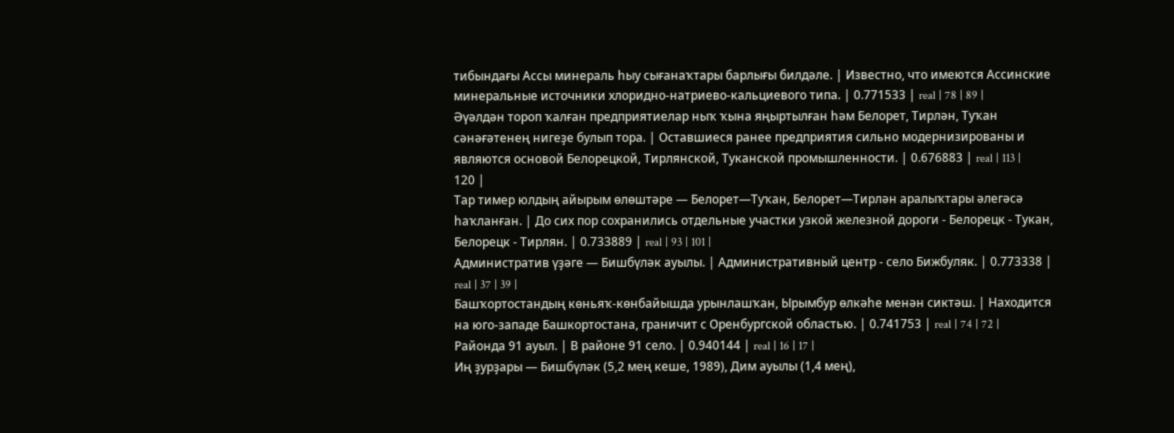тибындағы Ассы минераль һыу сығанаҡтары барлығы билдәле. | Известно, что имеются Ассинские минеральные источники хлоридно-натриево-кальциевого типа. | 0.771533 | real | 78 | 89 |
Әүәлдән тороп ҡалған предприятиелар ныҡ ҡына яңыртылған һәм Белорет, Тирлән, Туҡан сәнәғәтенең нигеҙе булып тора. | Оставшиеся ранее предприятия сильно модернизированы и являются основой Белорецкой, Тирлянской, Туканской промышленности. | 0.676883 | real | 113 | 120 |
Тар тимер юлдың айырым өлөштәре — Белорет—Туҡан, Белорет—Тирлән аралыҡтары әлегәсә һаҡланған. | До сих пор сохранились отдельные участки узкой железной дороги - Белорецк - Тукан, Белорецк - Тирлян. | 0.733889 | real | 93 | 101 |
Административ үҙәге — Бишбүләк ауылы. | Административный центр - село Бижбуляк. | 0.773338 | real | 37 | 39 |
Башҡортостандың көньяҡ-көнбайышда урынлашҡан, Ырымбур өлкәһе менән сиктәш. | Находится на юго-западе Башкортостана, граничит с Оренбургской областью. | 0.741753 | real | 74 | 72 |
Районда 91 ауыл. | В районе 91 село. | 0.940144 | real | 16 | 17 |
Иң ҙурҙары — Бишбүләк (5,2 мең кеше, 1989), Дим ауылы (1,4 мең),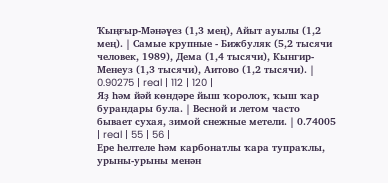Ҡыңғыр-Мәнәүез (1,3 мең), Айыт ауылы (1,2 мең). | Самые крупные - Бижбуляк (5,2 тысячи человек, 1989), Дема (1,4 тысячи), Кынгир-Менеуз (1,3 тысячи), Аитово (1,2 тысячи). | 0.90275 | real | 112 | 120 |
Яҙ һәм йәй көндәре йыш ҡоролоҡ, ҡыш ҡар бурандары була. | Весной и летом часто бывает сухая, зимой снежные метели. | 0.74005 | real | 55 | 56 |
Ере һелтеле һәм карбонатлы ҡара тупраҡлы, урыны-урыны менән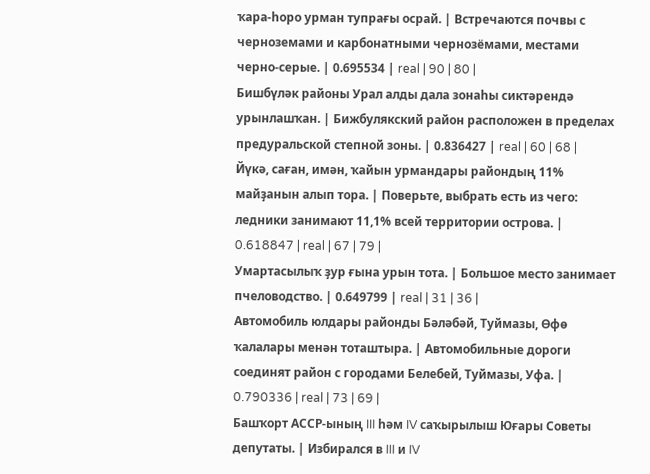ҡара-һоро урман тупрағы осрай. | Встречаются почвы с черноземами и карбонатными чернозёмами, местами черно-серые. | 0.695534 | real | 90 | 80 |
Бишбүләк районы Урал алды дала зонаһы сиктәрендә урынлашҡан. | Бижбулякский район расположен в пределах предуральской степной зоны. | 0.836427 | real | 60 | 68 |
Йүкә, саған, имән, ҡайын урмандары райондың 11% майҙанын алып тора. | Поверьте, выбрать есть из чего: ледники занимают 11,1% всей территории острова. | 0.618847 | real | 67 | 79 |
Умартасылыҡ ҙур ғына урын тота. | Большое место занимает пчеловодство. | 0.649799 | real | 31 | 36 |
Автомобиль юлдары районды Бәләбәй, Туймазы, Өфө ҡалалары менән тоташтыра. | Автомобильные дороги соединят район с городами Белебей, Туймазы, Уфа. | 0.790336 | real | 73 | 69 |
Башҡорт АССР-ының III һәм IV саҡырылыш Юғары Советы депутаты. | Избирался в III и IV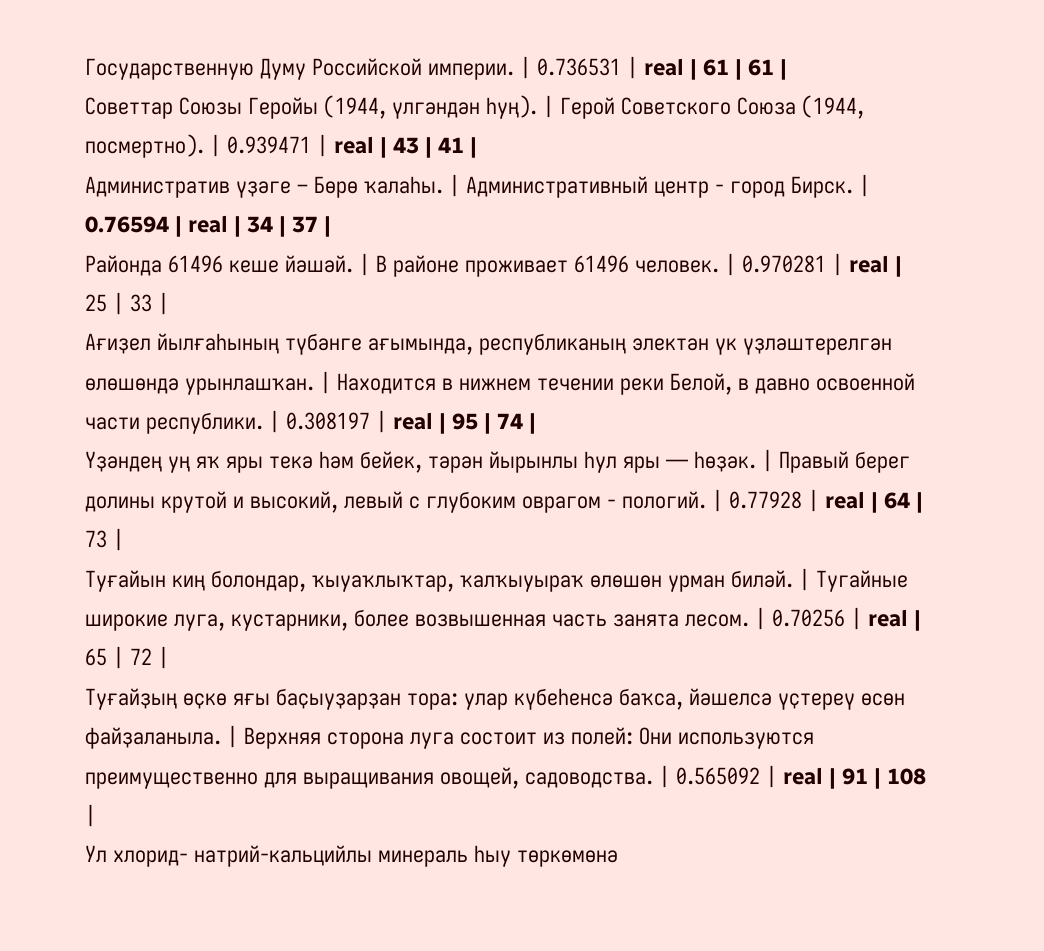Государственную Думу Российской империи. | 0.736531 | real | 61 | 61 |
Советтар Союзы Геройы (1944, үлгәндән һуң). | Герой Советского Союза (1944, посмертно). | 0.939471 | real | 43 | 41 |
Административ үҙәге – Бөрө ҡалаһы. | Административный центр - город Бирск. | 0.76594 | real | 34 | 37 |
Районда 61496 кеше йәшәй. | В районе проживает 61496 человек. | 0.970281 | real | 25 | 33 |
Ағиҙел йылғаһының түбәнге ағымында, республиканың электән үк үҙләштерелгән өлөшөндә урынлашҡан. | Находится в нижнем течении реки Белой, в давно освоенной части республики. | 0.308197 | real | 95 | 74 |
Үҙәндең уң яҡ яры текә һәм бейек, тәрән йырынлы һул яры — һөҙәк. | Правый берег долины крутой и высокий, левый с глубоким оврагом - пологий. | 0.77928 | real | 64 | 73 |
Туғайын киң болондар, ҡыуаҡлыҡтар, ҡалҡыуыраҡ өлөшөн урман биләй. | Тугайные широкие луга, кустарники, более возвышенная часть занята лесом. | 0.70256 | real | 65 | 72 |
Туғайҙың өҫкө яғы баҫыуҙарҙан тора: улар күбеһенсә баҡса, йәшелсә үҫтереү өсөн файҙаланыла. | Верхняя сторона луга состоит из полей: Они используются преимущественно для выращивания овощей, садоводства. | 0.565092 | real | 91 | 108 |
Ул хлорид- натрий-кальцийлы минераль һыу төркөмөнә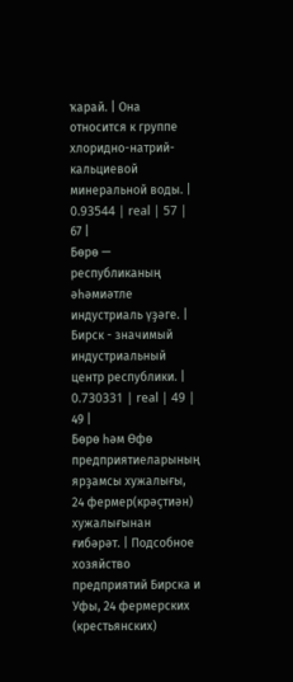ҡарай. | Она относится к группе хлоридно-натрий-кальциевой минеральной воды. | 0.93544 | real | 57 | 67 |
Бөрө — республиканың әһәмиәтле индустриаль үҙәге. | Бирск - значимый индустриальный центр республики. | 0.730331 | real | 49 | 49 |
Бөрө һәм Өфө предприятиеларының ярҙамсы хужалығы, 24 фермер(крәҫтиән) хужалығынан ғибәрәт. | Подсобное хозяйство предприятий Бирска и Уфы, 24 фермерских (крестьянских)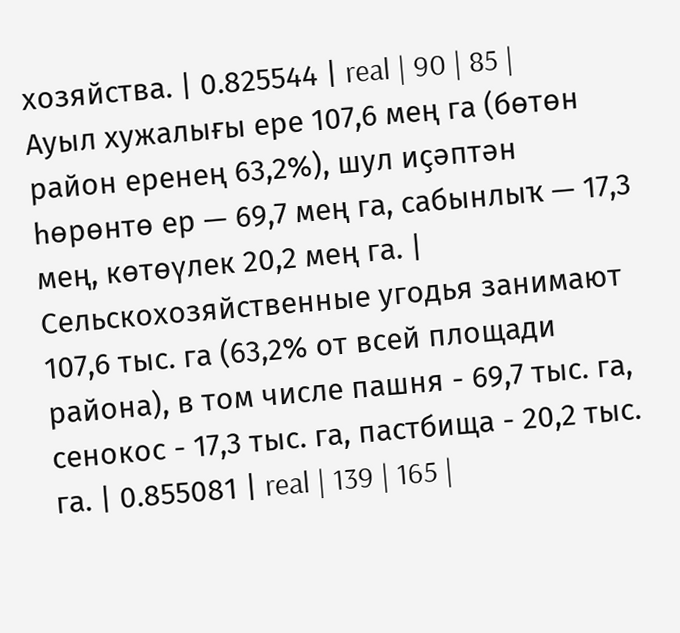хозяйства. | 0.825544 | real | 90 | 85 |
Ауыл хужалығы ере 107,6 мең га (бөтөн район еренең 63,2%), шул иҫәптән һөрөнтө ер — 69,7 мең га, сабынлыҡ — 17,3 мең, көтөүлек 20,2 мең га. | Сельскохозяйственные угодья занимают 107,6 тыс. га (63,2% от всей площади района), в том числе пашня - 69,7 тыс. га, сенокос - 17,3 тыс. га, пастбища - 20,2 тыс. га. | 0.855081 | real | 139 | 165 |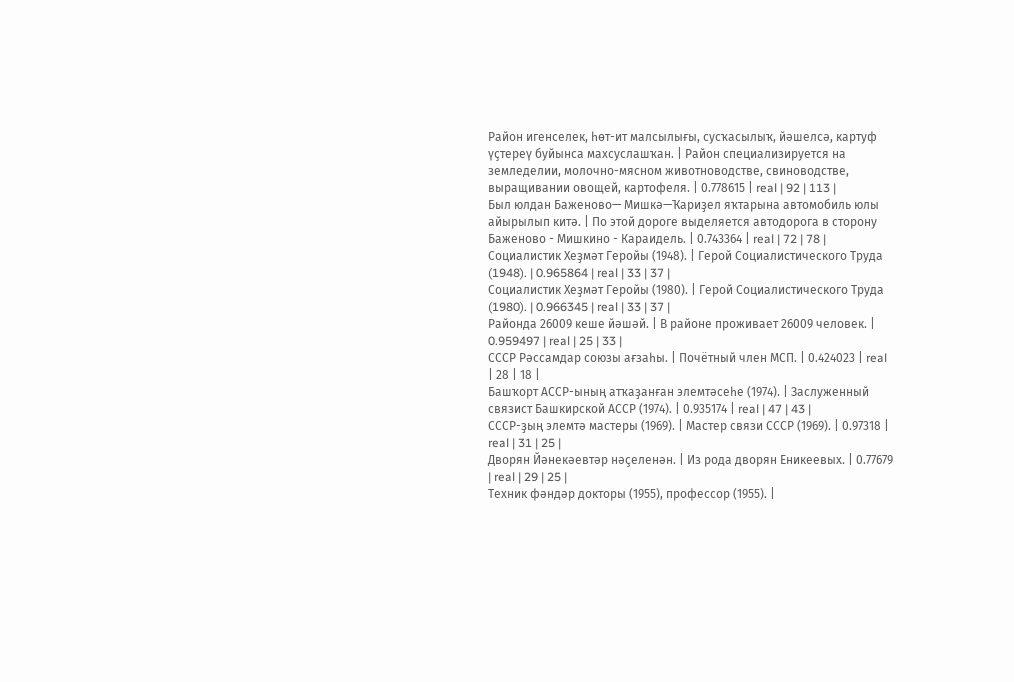Район игенселек, һөт-ит малсылығы, сусҡасылыҡ, йәшелсә, картуф үҫтереү буйынса махсуслашҡан. | Район специализируется на земледелии, молочно-мясном животноводстве, свиноводстве, выращивании овощей, картофеля. | 0.778615 | real | 92 | 113 |
Был юлдан Баженово— Мишкә—Ҡариҙел яҡтарына автомобиль юлы айырылып китә. | По этой дороге выделяется автодорога в сторону Баженово - Мишкино - Караидель. | 0.743364 | real | 72 | 78 |
Социалистик Хеҙмәт Геройы (1948). | Герой Социалистического Труда (1948). | 0.965864 | real | 33 | 37 |
Социалистик Хеҙмәт Геройы (1980). | Герой Социалистического Труда (1980). | 0.966345 | real | 33 | 37 |
Районда 26009 кеше йәшәй. | В районе проживает 26009 человек. | 0.959497 | real | 25 | 33 |
СССР Рәссамдар союзы ағзаһы. | Почётный член МСП. | 0.424023 | real | 28 | 18 |
Башҡорт АССР-ының атҡаҙанған элемтәсеһе (1974). | Заслуженный связист Башкирской АССР (1974). | 0.935174 | real | 47 | 43 |
СССР-ҙың элемтә мастеры (1969). | Мастер связи СССР (1969). | 0.97318 | real | 31 | 25 |
Дворян Йәнекәевтәр нәҫеленән. | Из рода дворян Еникеевых. | 0.77679 | real | 29 | 25 |
Техник фәндәр докторы (1955), профессор (1955). |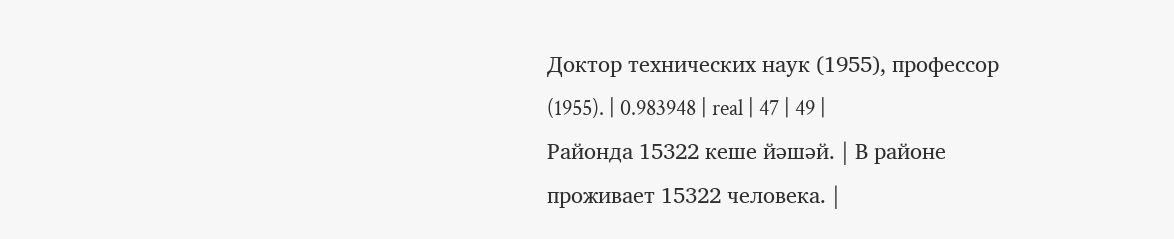Доктор технических наук (1955), профессор (1955). | 0.983948 | real | 47 | 49 |
Районда 15322 кеше йәшәй. | В районе проживает 15322 человека. |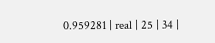0.959281 | real | 25 | 34 |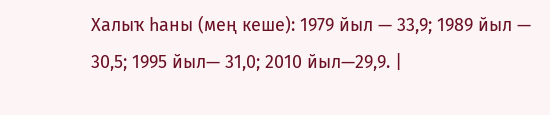Халыҡ һаны (мең кеше): 1979 йыл — 33,9; 1989 йыл — 30,5; 1995 йыл— 31,0; 2010 йыл—29,9. |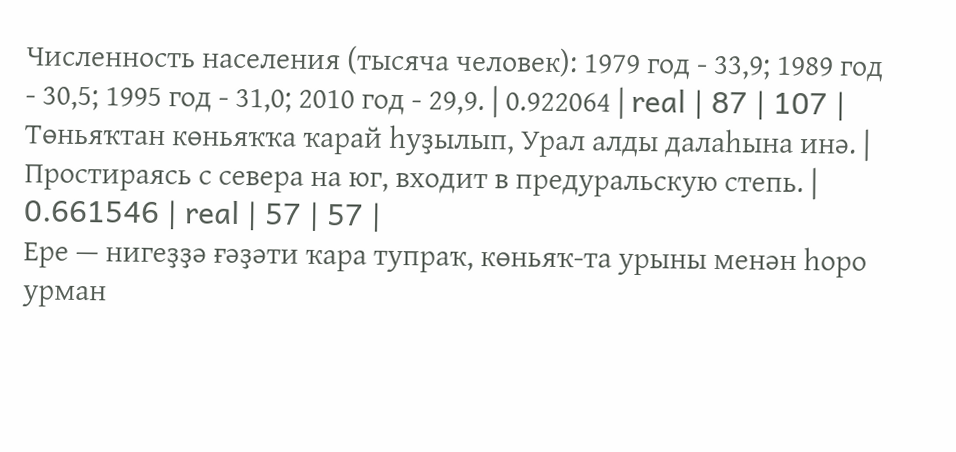Численность населения (тысяча человек): 1979 год - 33,9; 1989 год - 30,5; 1995 год - 31,0; 2010 год - 29,9. | 0.922064 | real | 87 | 107 |
Төньяҡтан көньяҡҡа ҡарай һуҙылып, Урал алды далаһына инә. | Простираясь с севера на юг, входит в предуральскую степь. | 0.661546 | real | 57 | 57 |
Ере — нигеҙҙә ғәҙәти ҡара тупраҡ, көньяҡ-та урыны менән һоро урман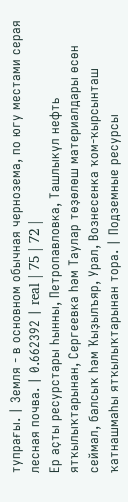тупрағы. | Земля - в основном обычная чернозема, по югу местами серая лесная почва. | 0.662392 | real | 75 | 72 |
Ер аҫты ресурстары Һынны, Петропавловка, Ташлыкүл нефть ятҡылыҡтарынан, Сергеевка һәм Таулар төҙөлөш материалдары өсөн сеймал, балсыҡ һәм Ҡыҙылъяр, Урал, Вознесенка ҡом-ҡырсынташ ҡатнашмаһы ятҡылыҡтарынан тора. | Подземные ресурсы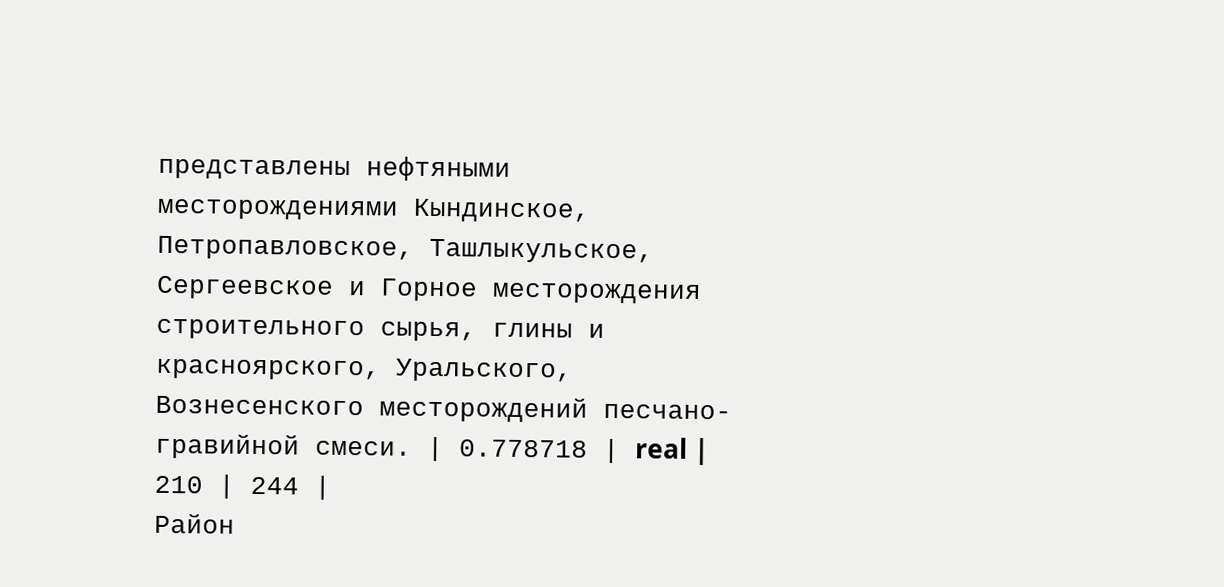представлены нефтяными месторождениями Кындинское, Петропавловское, Ташлыкульское, Сергеевское и Горное месторождения строительного сырья, глины и красноярского, Уральского, Вознесенского месторождений песчано-гравийной смеси. | 0.778718 | real | 210 | 244 |
Район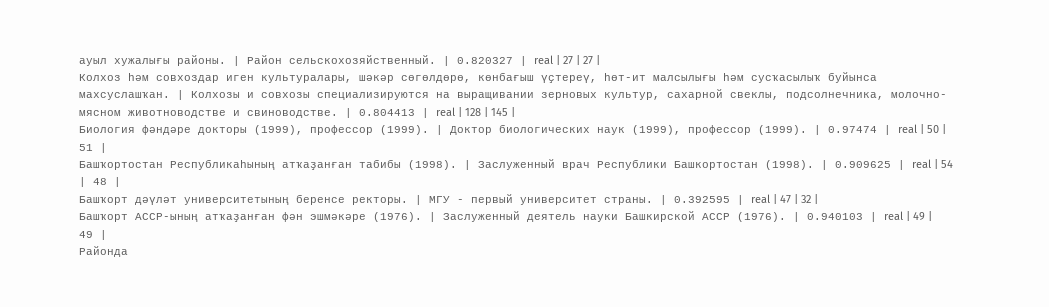ауыл хужалығы районы. | Район сельскохозяйственный. | 0.820327 | real | 27 | 27 |
Колхоз һәм совхоздар иген культуралары, шәкәр сөгөлдөрө, көнбағыш үҫтереү, һөт-ит малсылығы һәм сусҡасылыҡ буйынса махсуслашҡан. | Колхозы и совхозы специализируются на выращивании зерновых культур, сахарной свеклы, подсолнечника, молочно-мясном животноводстве и свиноводстве. | 0.804413 | real | 128 | 145 |
Биология фәндәре докторы (1999), профессор (1999). | Доктор биологических наук (1999), профессор (1999). | 0.97474 | real | 50 | 51 |
Башҡортостан Республикаһының атҡаҙанған табибы (1998). | Заслуженный врач Республики Башкортостан (1998). | 0.909625 | real | 54 | 48 |
Башҡорт дәүләт университетының беренсе ректоры. | МГУ - первый университет страны. | 0.392595 | real | 47 | 32 |
Башҡорт АССР-ының атҡаҙанған фән эшмәкәре (1976). | Заслуженный деятель науки Башкирской АССР (1976). | 0.940103 | real | 49 | 49 |
Районда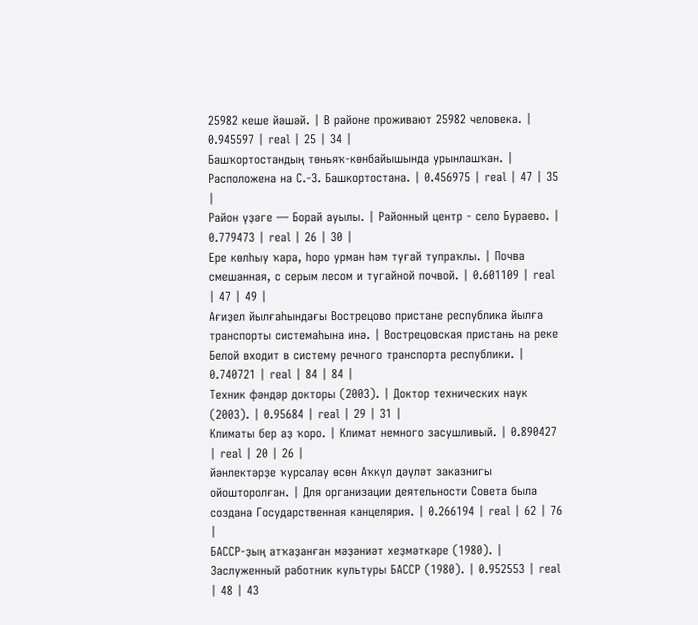25982 кеше йәшәй. | В районе проживают 25982 человека. | 0.945597 | real | 25 | 34 |
Башҡортостандың төньяҡ-көнбайышында урынлашҡан. | Расположена на С.-З. Башкортостана. | 0.456975 | real | 47 | 35 |
Район үҙәге — Борай ауылы. | Районный центр - село Бураево. | 0.779473 | real | 26 | 30 |
Ере көлһыу ҡара, һоро урман һәм туғай тупраҡлы. | Почва смешанная, с серым лесом и тугайной почвой. | 0.601109 | real | 47 | 49 |
Ағиҙел йылғаһындағы Вострецово пристане республика йылға транспорты системаһына инә. | Вострецовская пристань на реке Белой входит в систему речного транспорта республики. | 0.740721 | real | 84 | 84 |
Техник фәндәр докторы (2003). | Доктор технических наук (2003). | 0.95684 | real | 29 | 31 |
Климаты бер аҙ ҡоро. | Климат немного засушливый. | 0.890427 | real | 20 | 26 |
йәнлектәрҙе ҡурсалау өсөн Аҡкүл дәүләт заказнигы ойошторолған. | Для организации деятельности Совета была создана Государственная канцелярия. | 0.266194 | real | 62 | 76 |
БАССР-ҙың атҡаҙанған мәҙәниәт хеҙмәткәре (1980). | Заслуженный работник культуры БАССР (1980). | 0.952553 | real | 48 | 43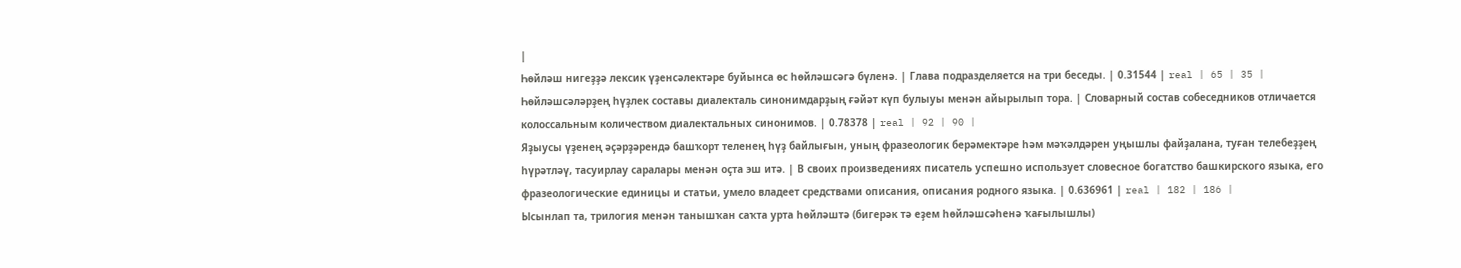|
Һөйләш нигеҙҙә лексик үҙенсәлектәре буйынса өс һөйләшсәгә бүленә. | Глава подразделяется на три беседы. | 0.31544 | real | 65 | 35 |
Һөйләшсәләрҙең һүҙлек составы диалекталь синонимдарҙың ғәйәт күп булыуы менән айырылып тора. | Словарный состав собеседников отличается колоссальным количеством диалектальных синонимов. | 0.78378 | real | 92 | 90 |
Яҙыусы үҙенең әҫәрҙәрендә башҡорт теленең һүҙ байлығын, уның фразеологик берәмектәре һәм мәҡәлдәрен уңышлы файҙалана, туған телебеҙҙең һүрәтләү, тасуирлау саралары менән оҫта эш итә. | В своих произведениях писатель успешно использует словесное богатство башкирского языка, его фразеологические единицы и статьи, умело владеет средствами описания, описания родного языка. | 0.636961 | real | 182 | 186 |
Ысынлап та, трилогия менән танышҡан саҡта урта һөйләштә (бигерәк тә еҙем һөйләшсәһенә ҡағылышлы)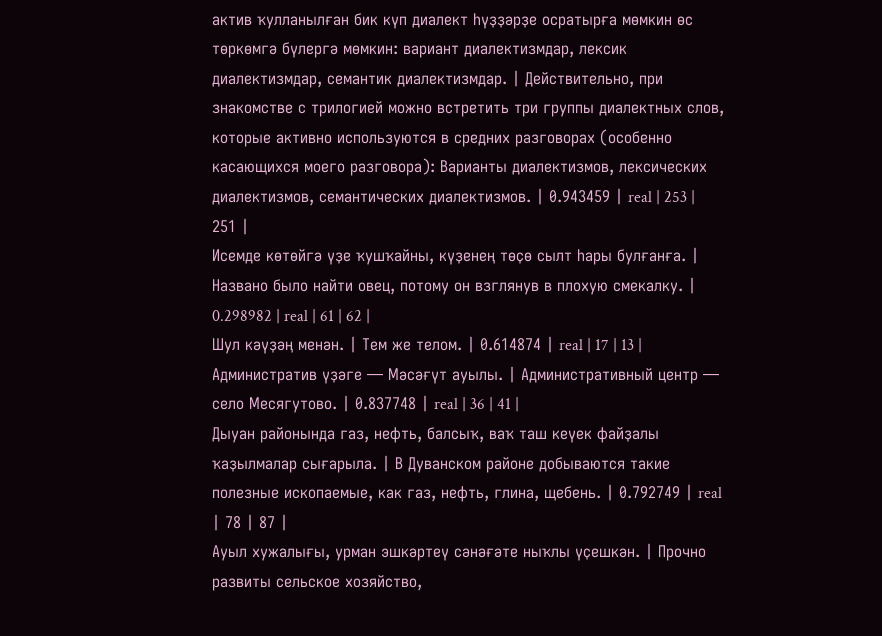актив ҡулланылған бик күп диалект һүҙҙәрҙе осратырға мөмкин өс төркөмгә бүлергә мөмкин: вариант диалектизмдар, лексик диалектизмдар, семантик диалектизмдар. | Действительно, при знакомстве с трилогией можно встретить три группы диалектных слов, которые активно используются в средних разговорах (особенно касающихся моего разговора): Варианты диалектизмов, лексических диалектизмов, семантических диалектизмов. | 0.943459 | real | 253 | 251 |
Исемде көтөйгә үҙе ҡушҡайны, күҙенең төҫө сылт һары булғанға. | Названо было найти овец, потому он взглянув в плохую смекалку. | 0.298982 | real | 61 | 62 |
Шул кәүҙәң менән. | Тем же телом. | 0.614874 | real | 17 | 13 |
Административ үҙәге — Мәсәғүт ауылы. | Административный центр — село Месягутово. | 0.837748 | real | 36 | 41 |
Дыуан районында газ, нефть, балсыҡ, ваҡ таш кеүек файҙалы ҡаҙылмалар сығарыла. | В Дуванском районе добываются такие полезные ископаемые, как газ, нефть, глина, щебень. | 0.792749 | real | 78 | 87 |
Ауыл хужалығы, урман эшкәртеү сәнәғәте ныҡлы үҫешкән. | Прочно развиты сельское хозяйство,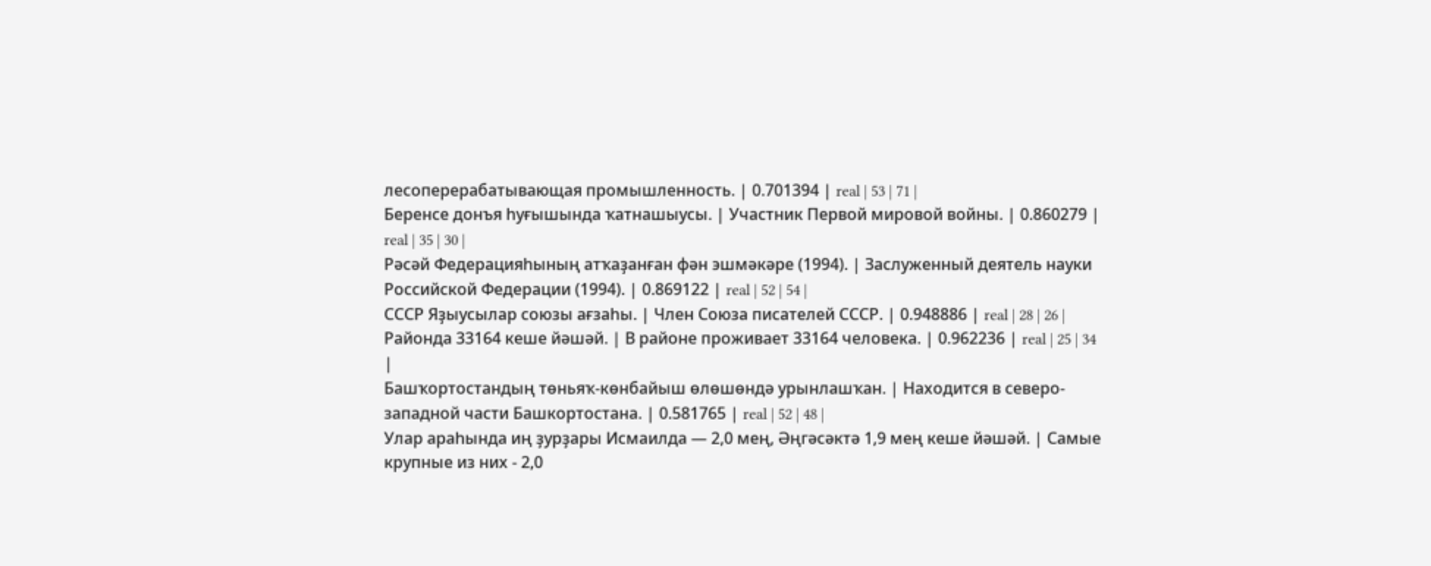лесоперерабатывающая промышленность. | 0.701394 | real | 53 | 71 |
Беренсе донъя һуғышында ҡатнашыусы. | Участник Первой мировой войны. | 0.860279 | real | 35 | 30 |
Рәсәй Федерацияһының атҡаҙанған фән эшмәкәре (1994). | Заслуженный деятель науки Российской Федерации (1994). | 0.869122 | real | 52 | 54 |
СССР Яҙыусылар союзы ағзаһы. | Член Союза писателей СССР. | 0.948886 | real | 28 | 26 |
Районда 33164 кеше йәшәй. | В районе проживает 33164 человека. | 0.962236 | real | 25 | 34 |
Башҡортостандың төньяҡ-көнбайыш өлөшөндә урынлашҡан. | Находится в северо-западной части Башкортостана. | 0.581765 | real | 52 | 48 |
Улар араһында иң ҙурҙары Исмаилда — 2,0 мең, Әңгәсәктә 1,9 мең кеше йәшәй. | Самые крупные из них - 2,0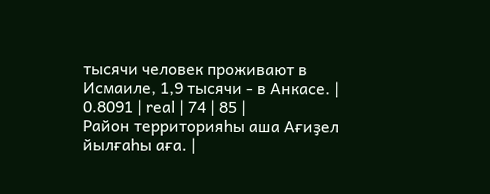тысячи человек проживают в Исмаиле, 1,9 тысячи - в Анкасе. | 0.8091 | real | 74 | 85 |
Район территорияһы аша Ағиҙел йылғаһы аға. |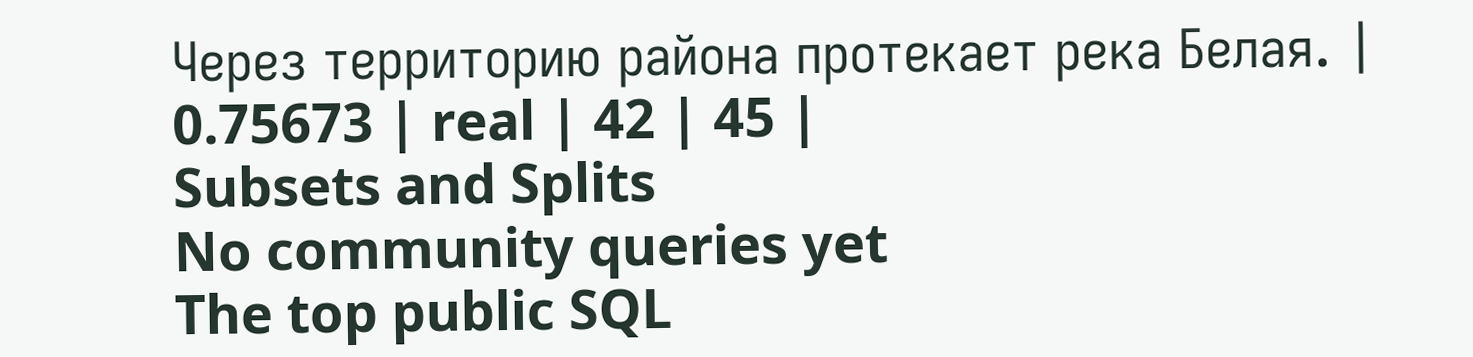Через территорию района протекает река Белая. | 0.75673 | real | 42 | 45 |
Subsets and Splits
No community queries yet
The top public SQL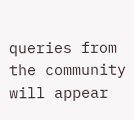queries from the community will appear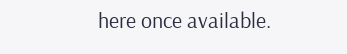here once available.